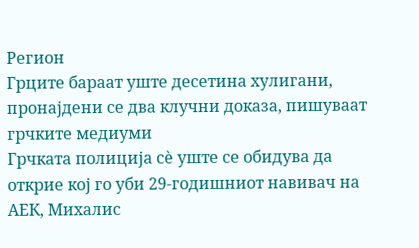Регион
Грците бараат уште десетина хулигани, пронајдени се два клучни доказа, пишуваат грчките медиуми
Грчката полиција сè уште се обидува да открие кој го уби 29-годишниот навивач на АЕК, Михалис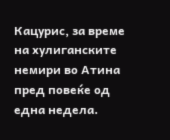Кацурис, за време на хулиганските немири во Атина пред повеќе од една недела.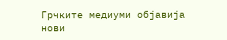Грчките медиуми објавија нови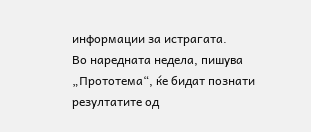информации за истрагата.
Во наредната недела, пишува „Прототема“, ќе бидат познати резултатите од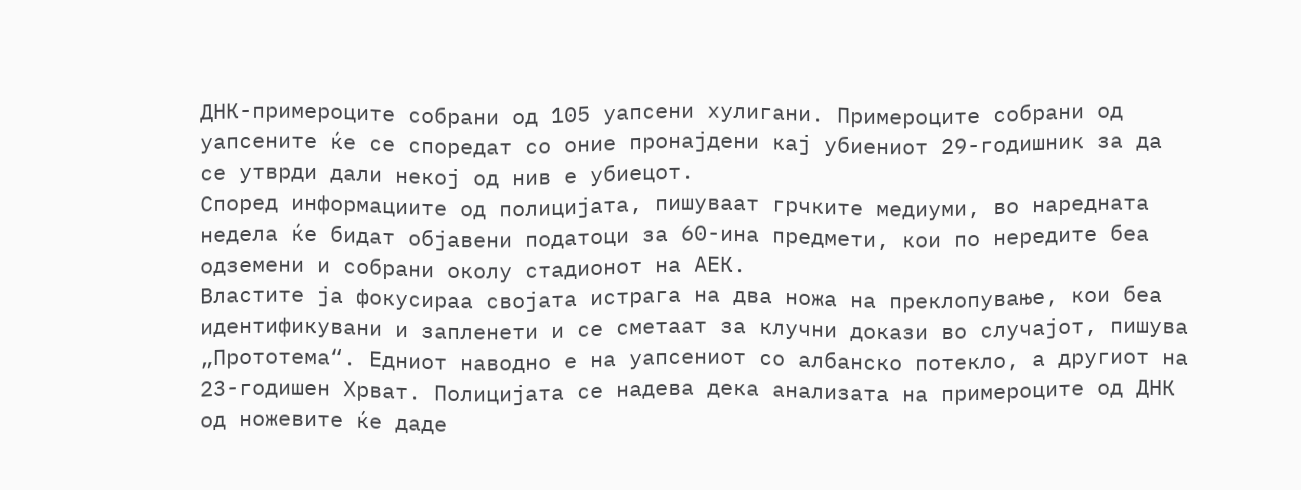ДНК-примероците собрани од 105 уапсени хулигани. Примероците собрани од уапсените ќе се споредат со оние пронајдени кај убиениот 29-годишник за да се утврди дали некој од нив е убиецот.
Според информациите од полицијата, пишуваат грчките медиуми, во наредната недела ќе бидат објавени податоци за 60-ина предмети, кои по нередите беа одземени и собрани околу стадионот на АЕК.
Властите ја фокусираа својата истрага на два ножа на преклопување, кои беа идентификувани и запленети и се сметаат за клучни докази во случајот, пишува „Прототема“. Едниот наводно е на уапсениот со албанско потекло, а другиот на 23-годишен Хрват. Полицијата се надева дека анализата на примероците од ДНК од ножевите ќе даде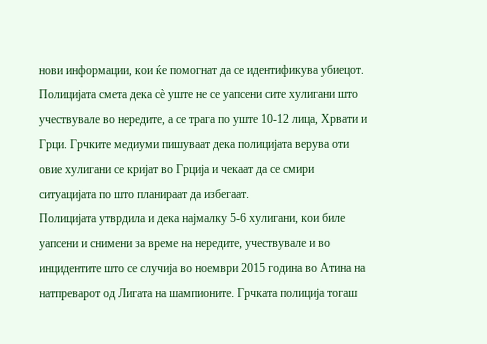нови информации, кои ќе помогнат да се идентификува убиецот.
Полицијата смета дека сè уште не се уапсени сите хулигани што учествувале во нередите, а се трага по уште 10-12 лица, Хрвати и Грци. Грчките медиуми пишуваат дека полицијата верува оти овие хулигани се кријат во Грција и чекаат да се смири ситуацијата по што планираат да избегаат.
Полицијата утврдила и дека најмалку 5-6 хулигани, кои биле уапсени и снимени за време на нередите, учествувале и во инцидентите што се случија во ноември 2015 година во Атина на натпреварот од Лигата на шампионите. Грчката полиција тогаш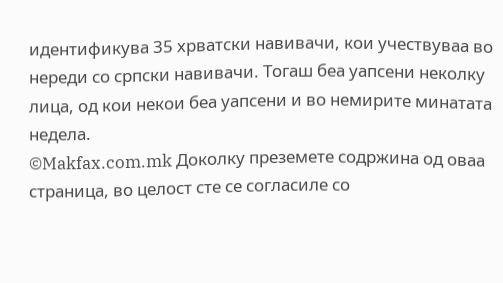идентификува 35 хрватски навивачи, кои учествуваа во нереди со српски навивачи. Тогаш беа уапсени неколку лица, од кои некои беа уапсени и во немирите минатата недела.
©Makfax.com.mk Доколку преземете содржина од оваа страница, во целост сте се согласиле со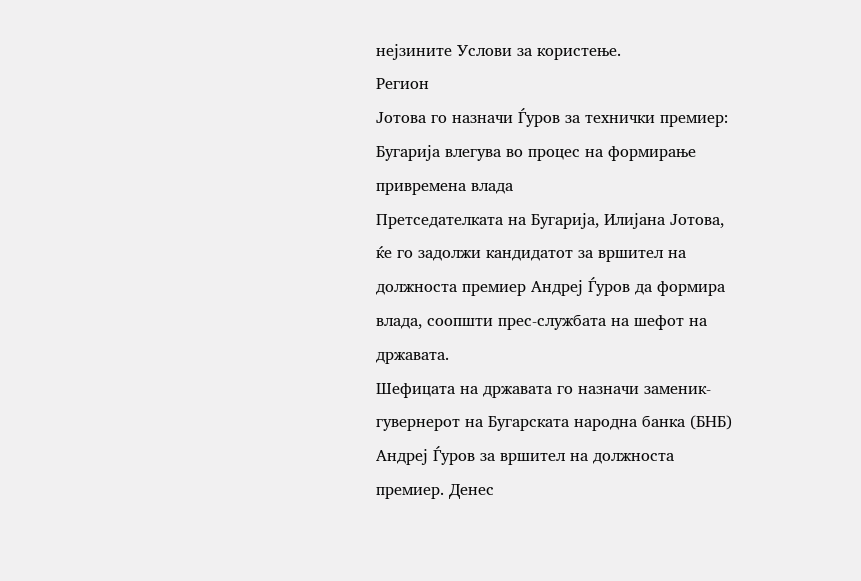нејзините Услови за користење.
Регион
Јотова го назначи Ѓуров за технички премиер: Бугарија влегува во процес на формирање привремена влада
Претседателката на Бугарија, Илијана Јотова, ќе го задолжи кандидатот за вршител на должноста премиер Андреј Ѓуров да формира влада, соопшти прес-службата на шефот на државата.
Шефицата на државата го назначи заменик-гувернерот на Бугарската народна банка (БНБ) Андреј Ѓуров за вршител на должноста премиер. Денес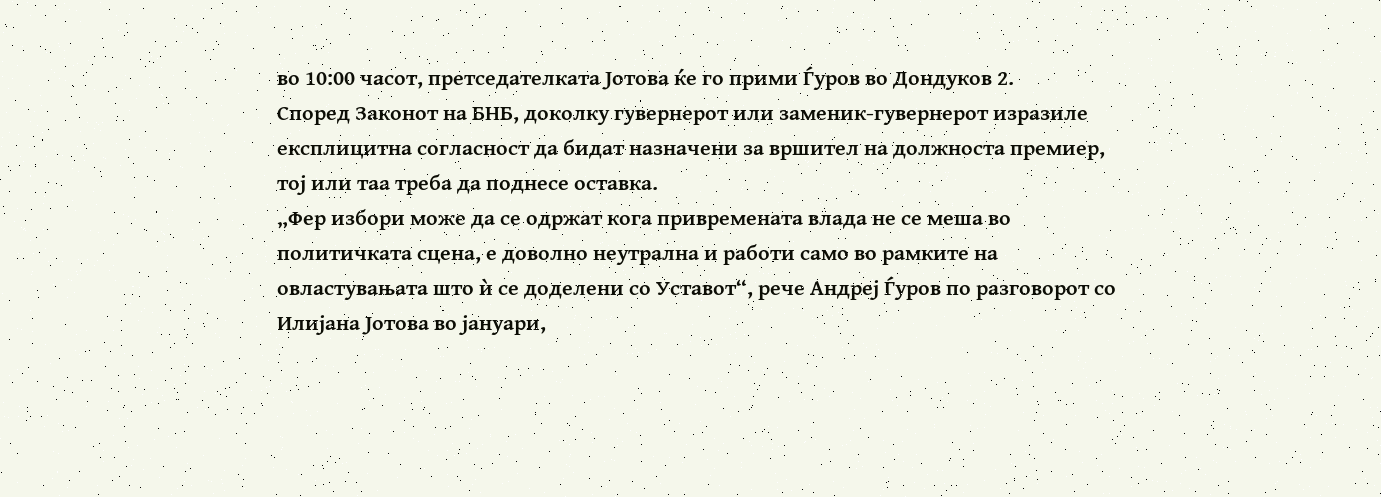во 10:00 часот, претседателката Јотова ќе го прими Ѓуров во Дондуков 2.
Според Законот на БНБ, доколку гувернерот или заменик-гувернерот изразиле експлицитна согласност да бидат назначени за вршител на должноста премиер, тој или таа треба да поднесе оставка.
„Фер избори може да се одржат кога привремената влада не се меша во политичката сцена, е доволно неутрална и работи само во рамките на овластувањата што ѝ се доделени со Уставот“, рече Андреј Ѓуров по разговорот со Илијана Јотова во јануари,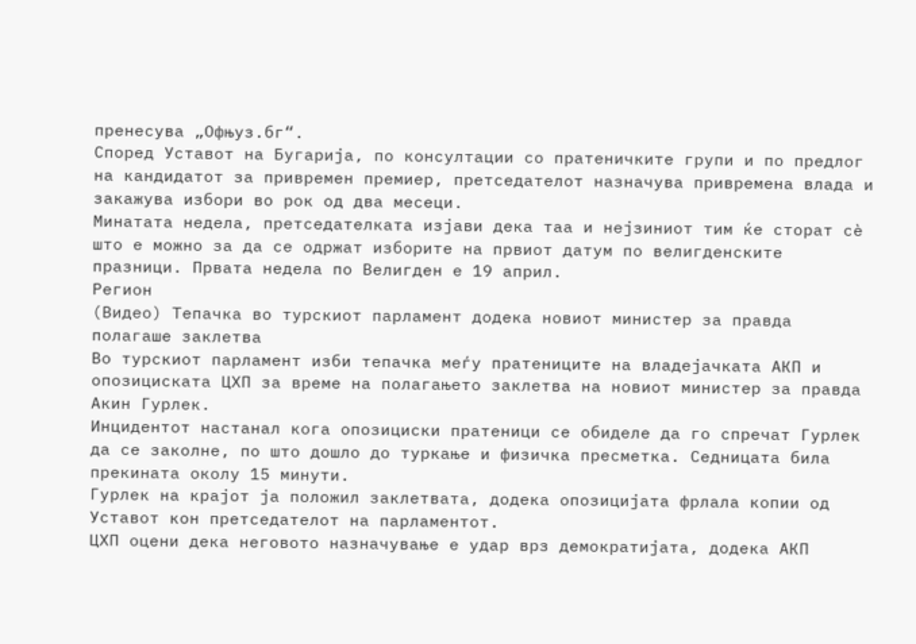пренесува „Офњуз.бг“.
Според Уставот на Бугарија, по консултации со пратеничките групи и по предлог на кандидатот за привремен премиер, претседателот назначува привремена влада и закажува избори во рок од два месеци.
Минатата недела, претседателката изјави дека таа и нејзиниот тим ќе сторат сè што е можно за да се одржат изборите на првиот датум по велигденските празници. Првата недела по Велигден е 19 април.
Регион
(Видео) Тепачка во турскиот парламент додека новиот министер за правда полагаше заклетва
Во турскиот парламент изби тепачка меѓу пратениците на владејачката АКП и опозициската ЦХП за време на полагањето заклетва на новиот министер за правда Акин Гурлек.
Инцидентот настанал кога опозициски пратеници се обиделе да го спречат Гурлек да се заколне, по што дошло до туркање и физичка пресметка. Седницата била прекината околу 15 минути.
Гурлек на крајот ја положил заклетвата, додека опозицијата фрлала копии од Уставот кон претседателот на парламентот.
ЦХП оцени дека неговото назначување е удар врз демократијата, додека АКП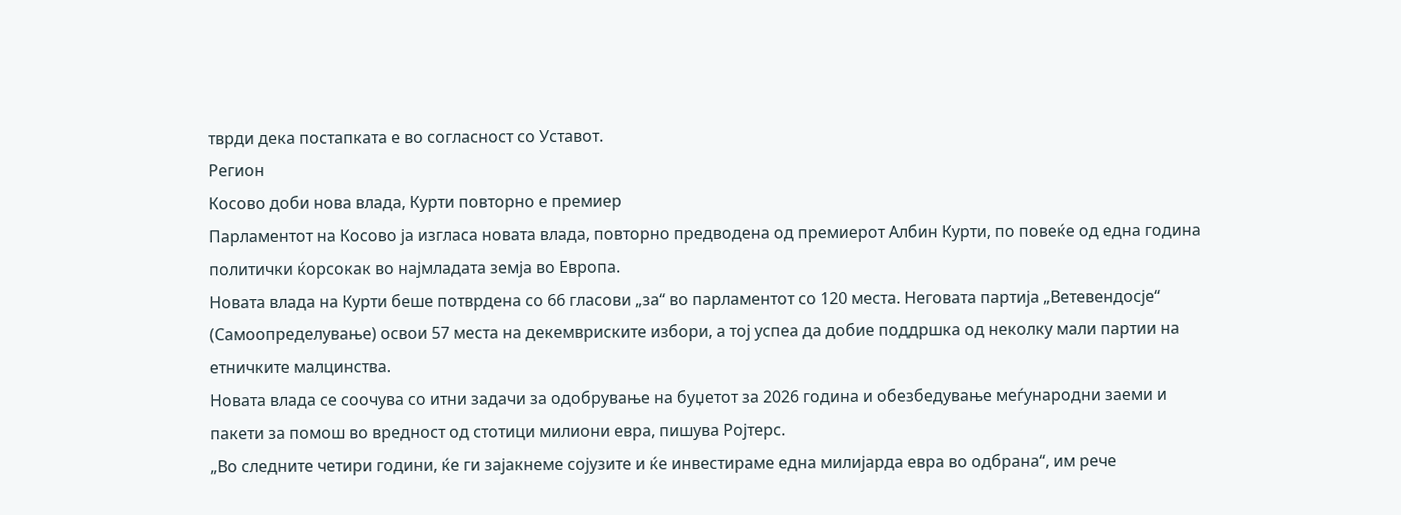тврди дека постапката е во согласност со Уставот.
Регион
Косово доби нова влада, Курти повторно е премиер
Парламентот на Косово ја изгласа новата влада, повторно предводена од премиерот Албин Курти, по повеќе од една година политички ќорсокак во најмладата земја во Европа.
Новата влада на Курти беше потврдена со 66 гласови „за“ во парламентот со 120 места. Неговата партија „Ветевендосје“ (Самоопределување) освои 57 места на декемвриските избори, а тој успеа да добие поддршка од неколку мали партии на етничките малцинства.
Новата влада се соочува со итни задачи за одобрување на буџетот за 2026 година и обезбедување меѓународни заеми и пакети за помош во вредност од стотици милиони евра, пишува Ројтерс.
„Во следните четири години, ќе ги зајакнеме сојузите и ќе инвестираме една милијарда евра во одбрана“, им рече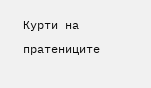Курти на пратениците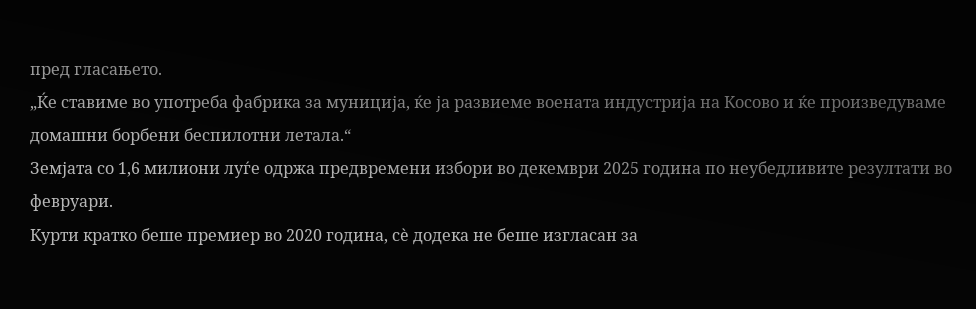пред гласањето.
„Ќе ставиме во употреба фабрика за муниција, ќе ја развиеме воената индустрија на Косово и ќе произведуваме домашни борбени беспилотни летала.“
Земјата со 1,6 милиони луѓе одржа предвремени избори во декември 2025 година по неубедливите резултати во февруари.
Курти кратко беше премиер во 2020 година, сè додека не беше изгласан за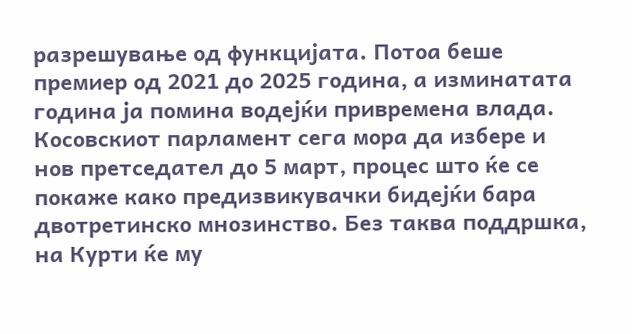разрешување од функцијата. Потоа беше премиер од 2021 до 2025 година, а изминатата година ја помина водејќи привремена влада.
Косовскиот парламент сега мора да избере и нов претседател до 5 март, процес што ќе се покаже како предизвикувачки бидејќи бара двотретинско мнозинство. Без таква поддршка, на Курти ќе му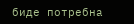биде потребна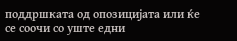поддршката од опозицијата или ќе се соочи со уште едни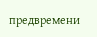предвремени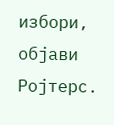избори, објави Ројтерс.